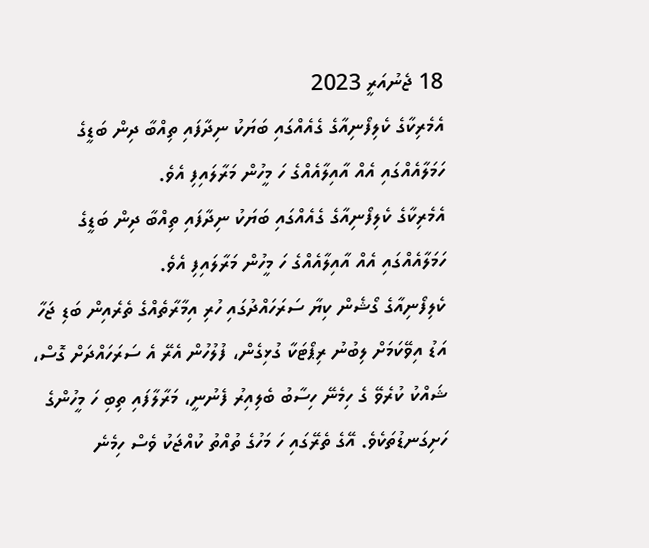18 ޖެނުއަރީ 2023
އެމެރިކާގެ ކެލިފޯނިއާގެ ގެއެއްގައި ބަޔަކު ނިދާފައި ތިއްބާ ދިން ބަޑީގެ ހަމަލާއެއްގައި އެއް އާއިލާއެއްގެ ހަ މީހުން މަރާލައިފި އެވެ.
އެމެރިކާގެ ކެލިފޯނިއާގެ ގެއެއްގައި ބަޔަކު ނިދާފައި ތިއްބާ ދިން ބަޑީގެ ހަމަލާއެއްގައި އެއް އާއިލާއެއްގެ ހަ މީހުން މަރާލައިފި އެވެ.
ކެލިފޯނިއާގެ ގޯޝެން ކިޔާ ސަރަހައްދުގައި ހުރި އިމާރާތެއްގެ ތެރެއިން ބަޑި ޖަހާ އަޑު އިވޭކަމަށް ލިބުނު ރިޕޯޓަކާ ގުޅިގެން، ފުލުހުން އެރޭ އެ ސަރަހައްދަށް ގޮސް، ޝައްކު ކުރެވޭ ގެ ހިމެނޭ ހިސާބު ބެލިއިރު ފެނުނީ، މަރާލާފައި ތިބި ހަ މީހުންގެ ހަށިގަނޑުތަކެވެ. އޭގެ ތެރޭގައި ހަ މަހުގެ ތުއްތު ކުއްޖަކު ވެސް ހިމެނެ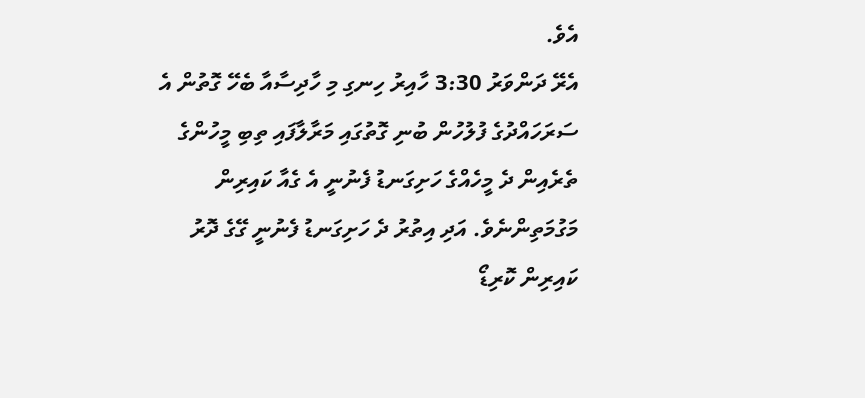އެވެ.
އެރޭ ދަންވަރު 3:30 ހާއިރު ހިނގި މި ހާދިސާއާ ބެހޭ ގޮތުން އެ ސަރަހައްދުގެ ފުލުހުން ބުނި ގޮތުގައި މަރާލާފައި ތިބި މީހުންގެ ތެރެއިން ދެ މީހެއްގެ ހަށިގަނޑު ފެނުނީ އެ ގެއާ ކައިރިން މަގުމަތިންނެވެ. އަދި އިތުރު ދެ ހަށިގަނޑު ފެނުނީ ގޭގެ ދޮރު ކައިރިން ކޮރިޑޯ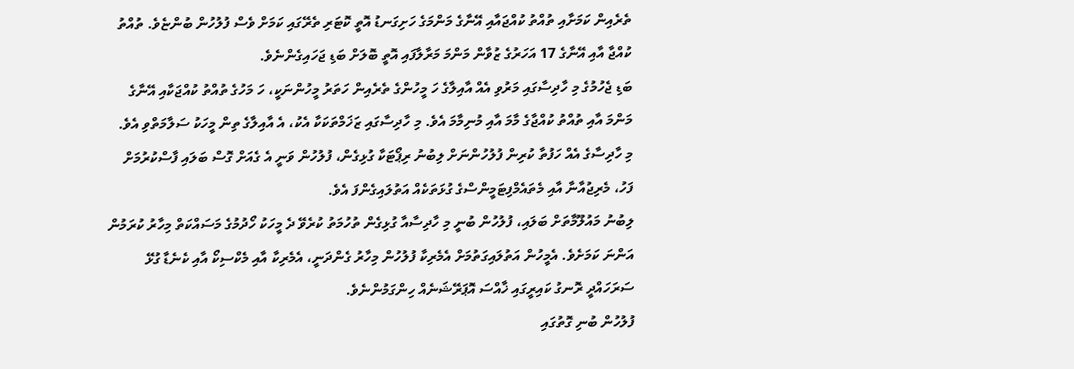ތެރެއިން ކަމަށާއި ތުއްތު ކުއްޖައާއި އޭނާގެ މަންމަގެ ހަށިގަނޑު އޮތީ ކޮޓަރި ތެރޭގައި ކަމަށް ވެސް ފުލުހުން ބުންޏެވެ. ތުއްތު ކުއްޖާ އާއި އޭނާގެ 17 އަހަރުގެ ޒުވާން މަންމަ މަރާލާފައި އޮތީ ބޮލަށް ބަޑި ޖަހައިގެންނެވެ.
ބަޑި ޖެހުމުގެ މި ހާދިސާގައި މަރުވި އެއް އާއިލާގެ ހަ މީހުންގެ ތެރެއިން ހަތަރު މީހުންނަކީ، ހަ މަހުގެ ތުއްތު ކުއްޖަކާއި އޭނާގެ މަންމަ އާއި ތުއްތު ކުއްޖާގެ މާމަ އާއި މުނިމާމަ އެވެ. މި ހާދިސާގައި ޒަޚަމްތަކަކާ އެކު، އެ އާއިލާގެ ތިން މީހަކު ސަލާމަތްވި އެވެ.
މި ހާދިސާގެ އެއް ހަފުތާ ކުރިން ފުލުހުންނަށް ލިބުނު ރިޕޯޓަކާ ގުޅިގެން، ފުލުހުން ވަނީ އެ ގެއަށް ގޮސް ބަލައި ފާސްކުރުމަށް ފަހު، މެރިޖުއާނާ އާއި މެތައެމްފިޓަމީންސްގެ ގުޅަތަކެއް އަތުލައިގެންފަ އެވެ.
ލިބުނު މައުލޫމާތަށް ބަލައި، ފުލުހުން ބުނީ މި ހާދިސާއާ ގުޅިގެން ތުހުމަތު ކުރެވޭ ދެ މީހަކު ހޯދުމުގެ މަސައްކަތް މިހާރު ކުރަމުން އަންނަ ކަމަށެވެ. އެމީހުން އަތުލައިގަތުމަށް އެމެރިކާ ފުލުހުން މިހާރު ގެންދަނީ، އެމެރިކާ އާއި މެކްސިކޯ އާއި ކެނެޑާ ގުޅޭ ސަރަހައްދީ ރޮނގު ކައިރީގައި ޚާއްސަ އޮޕަރޭޝަނެއް ހިންގަމުންނެވެ.
ފުލުހުން ބުނި ގޮތުގައި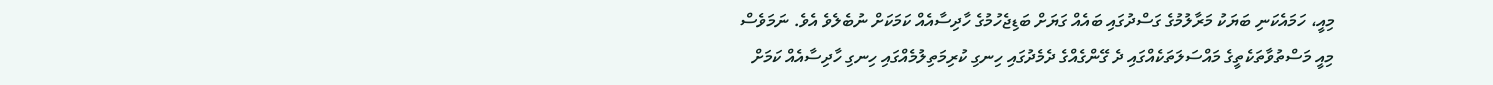މިއީ، ހަމައެކަނި ބަޔަކު މަރާލުމުގެ ގަސްދުގައި ބައެއް ގަޔަށް ބަޑިޖެހުމުގެ ހާދިސާއެއް ކަމަކަށް ނުބެލެވެ އެވެ. ނަމަވެސް މިއީ މަސްތުވާތަކެތީގެ މައްސަލަތަކެއްގައި ދެ ގޭންގެއްގެ ދެމެދުގައި ހިނގި ކުރިމަތިލުމެއްގައި ހިނގި ހާދިސާއެއް ކަމަށް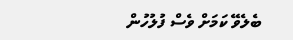ބެލެވޭ ކަމަށް ވެސް ފުލުހުން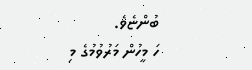ބުންޏެވެ.
ހަ މީހުން މަރުވުމުގެ މި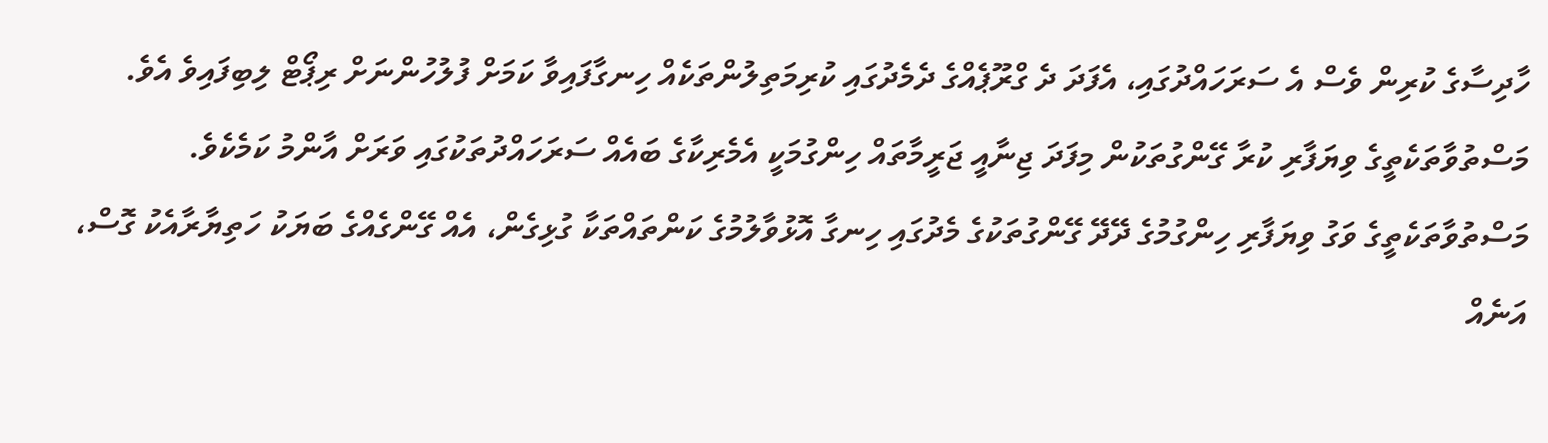ހާދިސާގެ ކުރިން ވެސް އެ ސަރަހައްދުގައި، އެފަދަ ދެ ގްރޫޕެއްގެ ދެމެދުގައި ކުރިމަތިލުންތަކެއް ހިނގާފައިވާ ކަމަށް ފުލުހުންނަށް ރިޕޯޓް ލިބިފައިވެ އެވެ. މަސްތުވާތަކެތީގެ ވިޔަފާރި ކުރާ ގޭންގުތަކުން މިފަދަ ޖިނާއީ ޖަރީމާތައް ހިންގުމަކީ އެމެރިކާގެ ބައެއް ސަރަހައްދުތަކުގައި ވަރަށް އާންމު ކަމެކެވެ.
މަސްތުވާތަކެތީގެ ވަގު ވިޔަފާރި ހިންގުމުގެ ދޭދޭ ގޭންގުތަކުގެ މެދުގައި ހިނގާ އޮޅުވާލުމުގެ ކަންތައްތަކާ ގުޅިގެން، އެއް ގޭންގެއްގެ ބަޔަކު ހަތިޔާރާއެކު ގޮސް، އަނެއް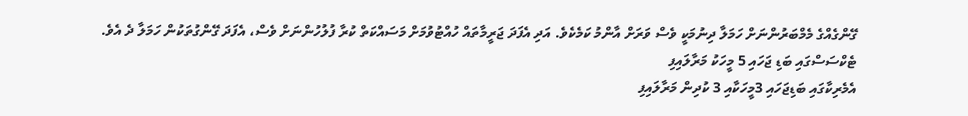ގޭންގެއްގެ މެމްބަރުންނަށް ހަމަލާ ދިނުމަކީ ވެސް ވަރަށް އާންމު ކަމެކެވެ. އަދި އެފަދަ ޖަރީމާތައް ހުއްޓުވުމަށް މަސައްކަތް ކުރާ ފުލުހުންނަށް ވެސް، އެފަދަ ގޭންގުތަކުން ހަމަލާ ދެ އެވެ.
ޓެކްސަސްގައި ބަޑި ޖަހައި 5 މީހަކު މަރާލައިފި
އެމެރިކާގައި ބަޑިޖަހައި 3މީހަކާއި 3 ކުދިން މަރާލައިފި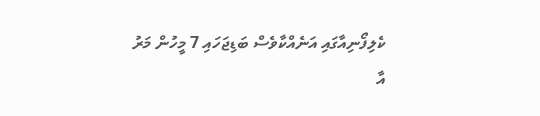ކެލިފޯނިއާގައި އަނެއްކާވެސް ބަޑިޖަހައި 7 މީހުން މަރު
އާ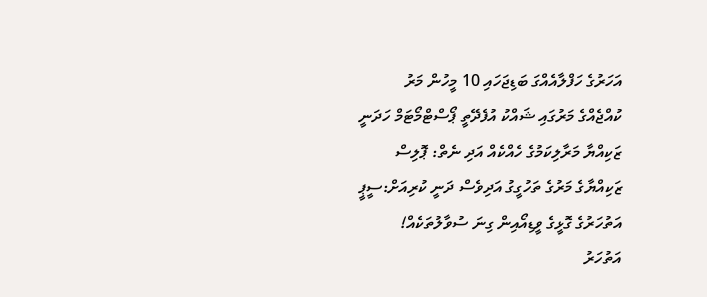އަހަރުގެ ހަފްލާއެއްގަ ބަޑިޖަހައި 10 މީހުން މަރު
ކުއްޖެއްގެ މަރުގައި ޝައްކު އުފެދޭތީ ޕޯސްޓްމޯޓަމް ހަދަނީ
ޒަކިއްޔާ މަރާލިކަމުގެ ހެއްކެއް އަދި ނެތް: ޕޮލިސް
ޒަކިއްޔާގެ މަރުގެ ތަހުގީގު އަދިވެސް ދަނީ ކުރިއަށް:ސީޕީ
އަތުހަރުގެ ގޮޅީގެ ވީޑިއޯއިން ގިނަ ސުވާލުތަކެއް!
އަތުހަރު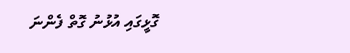ގޮޅީގައި އުޅުނު ގޮތް ފެންނަ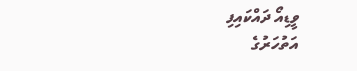ވީޑިއޯ ދައްކައިފި
އަތުހަރުގެ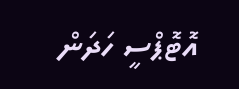އޮޓޮޕްސީ ހަދަން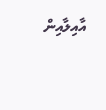އާއިލާއިން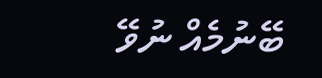ބޭނުމެއް ނުވޭ